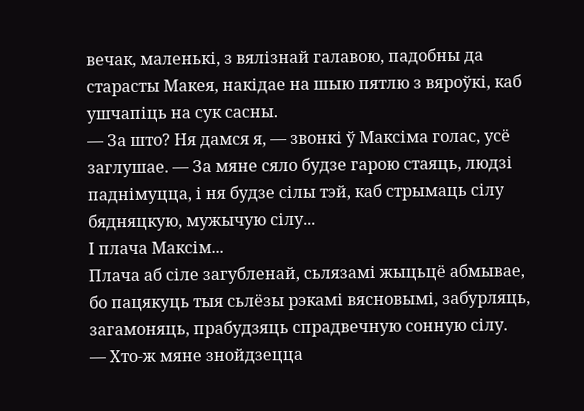вечак, маленькі, з вялізнай галавою, падобны да старасты Макея, накідае на шыю пятлю з вяроўкі, каб ушчапіць на сук сасны.
— За што? Ня дамся я, — звонкі ў Максіма голас, усё заглушае. — За мяне сяло будзе гарою стаяць, людзі паднімуцца, і ня будзе сілы тэй, каб стрымаць сілу бядняцкую, мужычую сілу...
І плача Максім...
Плача аб сіле загубленай, сьлязамі жыцьцё абмывае, бо пацякуць тыя сьлёзы рэкамі вясновымі, забурляць, загамоняць, прабудзяць спрадвечную сонную сілу.
— Хто-ж мяне знойдзецца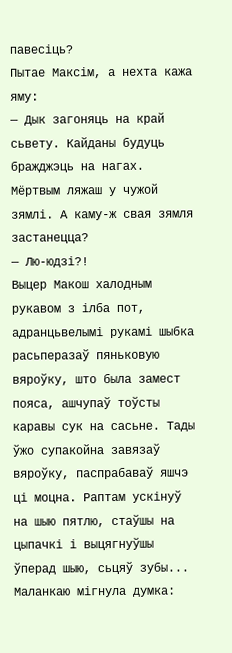павесіць?
Пытае Максім, а нехта кажа яму:
— Дык загоняць на край сьвету. Кайданы будуць бражджэць на нагах. Мёртвым ляжаш у чужой зямлі. А каму-ж свая зямля застанецца?
— Лю-юдзі?!
Выцер Макош халодным рукавом з ілба пот, адранцьвелымі рукамі шыбка расьперазаў пяньковую вяроўку, што была замест пояса, ашчупаў тоўсты каравы сук на сасьне. Тады ўжо супакойна завязаў вяроўку, паспрабаваў яшчэ ці моцна. Раптам ускінуў на шыю пятлю, стаўшы на цыпачкі і выцягнуўшы ўперад шыю, сьцяў зубы... Маланкаю мігнула думка: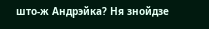што-ж Андрэйка? Ня знойдзе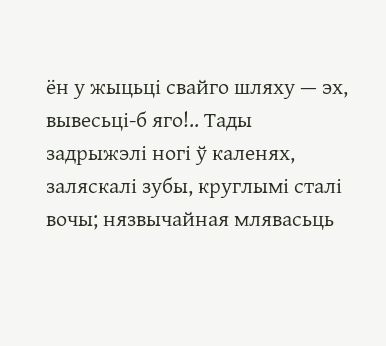ён у жыцьці свайго шляху — эх, вывесьці-б яго!.. Тады задрыжэлі ногі ў каленях, заляскалі зубы, круглымі сталі вочы; нязвычайная млявасьць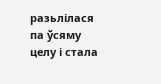разьлілася па ўсяму целу і стала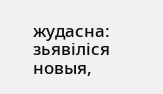жудасна: зьявіліся новыя,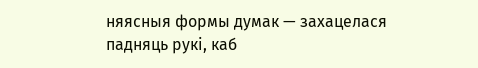няясныя формы думак — захацелася падняць рукі, каб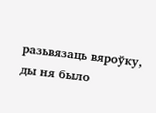разьвязаць вяроўку, ды ня было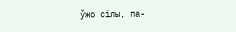ўжо сілы, па-